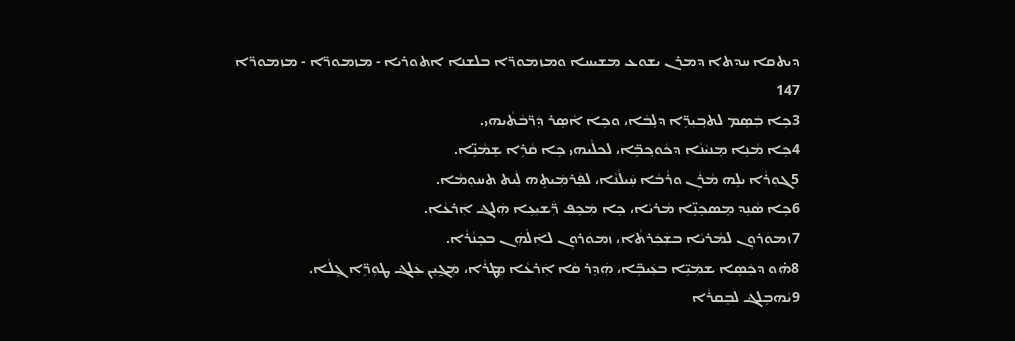ܕܝܬܩܐ ܚܕܬܐ ܕܡܪܢ ܝܫܘܥ ܡܫܝܚܐ ܘܡܙܡܘܪ̈ܐ ܒܠܫܢܐ ܐܬܘܪܝܐ - ܡܙܡܘܪ̈ܐ - ܡܙܡܘܪ̈ܐ 147
3ܟܹܐ ܒܲܣܸܡ ܠܬܒ݂ܝܼܪܹ̈ܐ ܕܠܸܒܵܐ، ܘܟܹܐ ܐܵܣܹܪ ܕܲܪ̈ܒܵܬܵܝܗ‌ܝ.
4ܟܹܐ ܡܵܢܹܐ ܡܸܢܝܵܢܵܐ ܕܟܵܘܟ݂ܒܹ̈ܐ، ܠܟܠܵܝܗ‌ܝ ܟܹܐ ܩܵܪܹܐ ܫܸܡܵܢܹ̈ܐ.
5ܓܘܼܪܵܐ ܝܠܹܗ ܡܵܪܲܢ ܘܪܵܒܵܐ ܚܲܝܠܵܢܵܐ، ܠܦܲܪܡܲܝܬܹܗ ܠܲܝܬ ܬܚܘܼܡܵܐ.
6ܟܹܐ ܣܵܢܹܕ ܡܸܣܟܹܢܹ̈ܐ ܡܵܪܝܵܐ، ܟܹܐ ܡܲܟܸܦ ܪ̈ܲܫܝܼܥܹܐ ܗܲܠܔ ܐܲܪܥܵܐ.
7ܙܡܘܿܪܘܼܢ ܠܡܵܪܝܵܐ ܒܫܲܟܲܪܬܵ‌ܐ، ܙܡܘܿܪܘܼܢ ܠܐܲܠܵܗܲܢ ܒܟܸܢܵܪܵܐ.
8ܗ̇ܘ ܕܟܲܣܹܐ ܫܡܲܝܹ̈ܐ ܒܥܲܝܒܹ̈ܐ، ܗܲܕܸܪ ܩܵܐ ܐܲܪܥܵܐ ܡܸܛܪܵܐ، ܡܲܓ̰ܝܸܢ ܥܲܠܔ ܛܘܼܪܹ̈ܐ ܓܸܠܵܐ.
9ܝܵܗܒܹܠܔ ܠܒܸܩܪܵܐ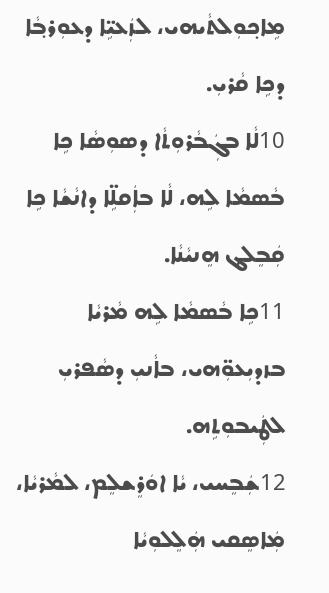ܡܹܐܟ݂ܘܼܠܬܵܝܗ‌ܝ، ܠܙܲܥܝܹ̈ܐ ܕܥܘܼܪܒ݂ܵܐ ܕܟܹܐ ܩܵܪܝܼ.
10ܠܵܐ ܒܓܲܒܵܪܘܼܬܵ‌ܐ ܕܣܘܼܣܵܐ ܟܹܐ ܒܵܣܡܵܐ ܠܹܗ، ܠܵܐ ܒܐܲܩܠܹ̈ܐ ܕܐܢܵܫܵܐ ܟܹܐ ܩܲܒܸܠܔ ܗܸܢܝܵܢܵܐ.
11ܟܹܐ ܒܵܣܡܵܐ ܠܹܗ ܡܵܪܝܵܐ ܒܙܕܝܼܥܘܼ̈ܗ‌ܝ، ܒܐܵܢܝܼ ܕܣܵܦܪܝܼ ܠܛܲܝܒܘܼܬܹܗ.
12ܫܲܒܸܚܝ، ܝܵܐ ܐܘܿܪܸܫܠܸܡ، ܠܡܵܪܝܵܐ، ܡܲܐܣܸܩܝ ܗܲܠܸܠܘܼܝܵܐ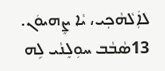ܠܐܲܠܵܗܵܟ݂ܝ، ܝܵܐ ܨܸܗܝܘܿܢ.
13ܣܵܒܵܒ ܚܘܼܠܸܢܵܝ ܠܹܗ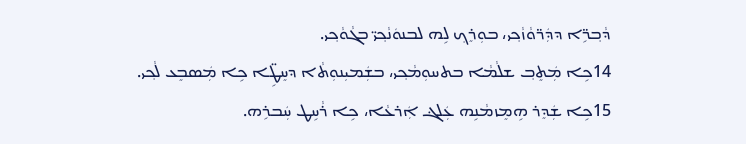ܕܵܒ݂ܪܹ̈ܐ ܕܕܲܪ̈ܘܵܙܵܟ݂ܝ، ܒܘܼܪܸܟ݂ ܠܹܗ ܠܒܢܘܿܢܵܟ݂ܝ̈ ܒܓܵܘܵܟ݂ܝ.
14ܟܹܐ ܡܲܬܸܒ݂ ܫܠܵܡܵܐ ܒܬܚܘܼܡܵܟ݂ܝ، ܒܫܲܡܝܼܢܘܼܬܵ‌ܐ ܕܚܸܛܹ̈ܐ ܟܹܐ ܡܲܣܒܸܥ ܠܵܟ݂ܝ.
15ܟܹܐ ܫܲܕܸܪ ܗܹܡܸܙܡܵܢܹܗ ܥܲܠܔ ܐܲܪܥܵܐ، ܟܹܐ ܪܵܚܹܛ ܚܲܒܪܹܗ.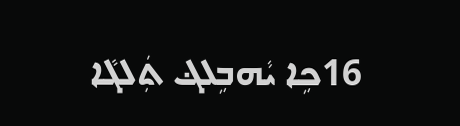16ܟܹܐ ܝܵܗܒܹܠܔ ܬܲܠܓܵܐ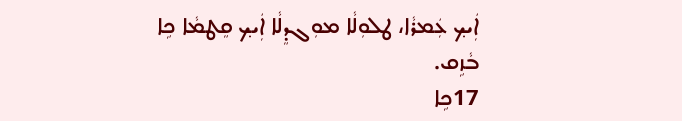ܐܲܝܟ݂ ܥܲܡܪܵܐ، ܛܠܘܼܠܵܐ ܡܘܼܓܕܸܠܵܐ ܐܲܝܟ݂ ܩܸܛܡܵܐ ܟܹܐ ܒܵܙܹܩ.
17ܟܹܐ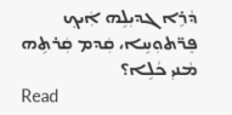ܕܵܪܹܐ ܓܕܝܼܠܹܗ ܐܲܝܟ݂ ܦܸܪ̈ܬܘܼܚܹܐ، ܩܲܕܡ ܩܲܪܬܹܗ ܡܵܢܝܼ ܟܵܠܹܐ؟
Read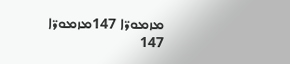ܡܙܡܘܪ̈ܐ 147ܡܙܡܘܪ̈ܐ 147